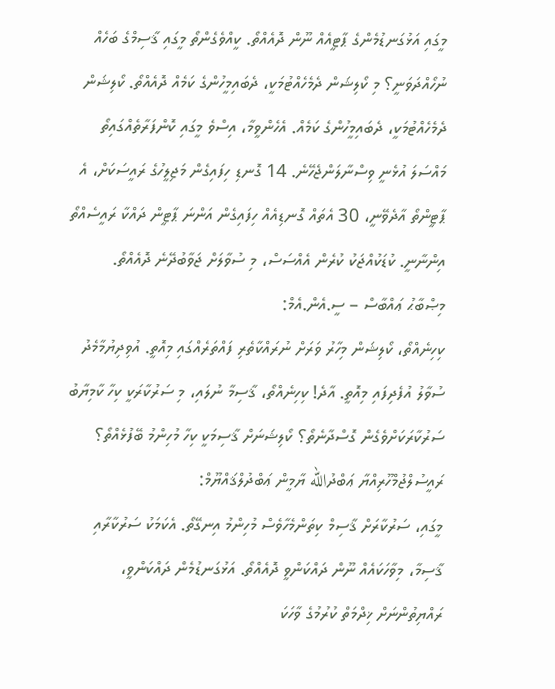މީގައި އަޅުގަނޑުމެންގެ ޕާޓީއެއް ނޫން ދޮއެއްތޯ. ކީއްވެގެންތޯ މީގައި ޤާސިމްގެ ބަހެއް ނުހޯއްދަވަނީ؟ މި ކޯލިޝަން ދެމެހެއްޓުމަކީ، ދެބައިމީހުންގެ ކަމެއް ދޮއެއްތޯ. ކޯލިޝަން ދެމެހެއްޓުމަކީ، ދެބައިމީހުންގެ ކަމެއް. އެހެންވީމާ، އިސްވެ މީގައި ކޮންފަރާތެއްގައިތޯ މައްސަލަ އުޅެނީ ވިސްނާލަންޖެހޭނެ. 14 ގޮނޑި ހިފައިގެން މަޖިލީހުގެ ރައީސަކަށް، އެ ޕާޓީންތޯ އާދެވޭނީ، 30 އެތައް ގޮނޑިއެއް ހިފައިގެން އަންނަ ޕާޓީން ދައްކާ ރައީސެއްތޯ އިންނާނީ. ކުޑަކުއްޖަކު ކުރެން އެއްސަސް، މި ސުވާލަށް ޖަވާބުދޭނެ ދޮއެއްތޯ.
މިޞްބާޙު ޢައްބާސް – ސީ.އެން.އެމް:
ކިހިނެއްތޯ، ކޯލިޝަން މިހާރު ވަރަށް ނުރައްކާތެރި ފައްތަރެއްގައި މިއޮތީ. އުވިދިޔުމާމެދު ސުވާލު އުފެދިފައި މިއޮތީ. އާދެ! ކިހިނެއްތޯ، ޤާސިމާ ނުލައި، މި ސަރުކާރަކީ ކިހާ ކާމިޔާބު ސަރުކާރަކަށްވެގެން ގޮސްދާނެތޯ؟ ކޯލިޝަނަށް ޤާސިމަކީ ކިހާ މުހިންމު ބޭފުޅެއްތޯ؟
ރައީސުލްޖުމްހޫރިއްޔާ ޢަބްދުالله ޔާމީން ޢަބްދުލްޤައްޔޫމް:
މީގައި، ސަރުކާރަށް ޤާސިމް ކިތަންމެހާވެސް މުހިންމު އިނގޭތޯ. އެކަމަކު ސަރުކާރާއި ޤާސިމާ، މިވާހަކައެއް ނޫން ދައްކަންވީ ދޮއެއްތޯ. އަޅުގަނޑުމެން ދައްކަންވީ، ރައްޔިތުންނަށް ޚިދްމަތް ކުރުމުގެ ވާހަކަ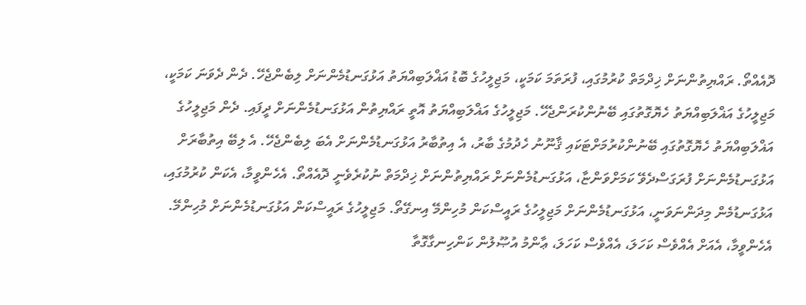ދޮއެއްތޯ. ރައްޔިތުންނަށް ޚިދްމަތް ކުރުމުގައި، ފުރަތަމަ ކަމަކީ، މަޖިލީހުގެ ބޮޑު އަޣްލަބިއްޔަތު އަޅުގަނޑުމެންނަށް ލިބެންޖެހޭ. ދެން ދެވަނަ ކަމަކީ، މަޖިލީހުގެ އަޣްލަބިއްޔަތު ހެޔޮގޮތުގައި ބޭނުންކުރަންޖެހޭ. މަޖިލީހުގެ އަޣްލަބިއްޔަތު އޮތީ ރައްޔިތުން އަޅުގަނޑުމެންނަށް ދީފައި. ދެން މަޖިލީހުގެ އަޣްލަބިއްޔަތު ހެޔޮގޮތުގައި ބޭނުންކުރުމަށްޓަކައި ޤާނޫނު ހެދުމުގެ ބާރު، އެ އިތުބާރު އަޅުގަނޑުމެންނަށް އެބަ ލިބެންޖެހޭ. އެ ލިބޭ އިތުބާރަށް އަޅުގަނޑުމެންނަށް ފުރަގަސްދެވޭ ކަމަށްވަންޏާ، އަޅުގަނޑުމެންނަށް ރައްޔިތުންނަށް ޚިދްމަތް ނުކުރެވެނީ ދޮއެއްތޯ. އެހެންވީމާ، އެކަން ކުރުމުގައި، އަޅުގަނޑުމެން މިދަންނަވަނީ، އަޅުގަނޑުމެންނަށް މަޖިލީހުގެ ރައީސްކަން މުހިންމޭ އިނގޭތޯ. މަޖިލީހުގެ ރައީސްކަން އަޅުގަނޑުމެންނަށް މުހިންމޭ. އެހެންވީމާ، އެއަށް އެއްވެސް ކަހަލަ، އެއްވެސް ކަހަލަ، ޢާންމު އުޞޫލުން ކަންހިނގާގޮތާ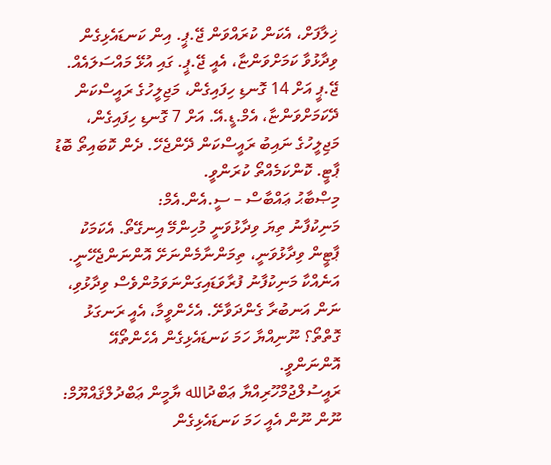ޚިލާފަށް، އެކަން ކުރައްވަން ޖޭ.ޕީ. އިން ކަނޑައެޅިގެން ވިދާޅުވާ ކަމަށްވަންޏާ، އެއީ ޖޭ.ޕީ. ގައި އުޅޭ މައްސަލައެއް. ޖޭ.ޕީ އަށް 14 ގޮނޑި ހިފައިގެން، މަޖިލީހުގެ ރައީސްކަން ދޭކަމަށްވަންޏާ، އެމް.ޑީ.އޭ. އަށް 7 ގޮނޑި ހިފައިގެން، މަޖިލީހުގެ ނައިބު ރައީސްކަން ދޭންޖެހޭ. ދެން ކޮބައިތޯ ބޮޑު ޕާޓީ. ކޮންކަމެއްތޯ ކުރަންވީ.
މިޞްބާޙު ޢައްބާސް – ސީ.އެން.އެމް:
މަނިކުފާނު ތިޔަ ވިދާޅުވަނީ މުހިންމޭ އިނގޭތޯ. އެކަމަކު ޕާޓީން ވިދާޅުވަނީ، ތިމަންނާމެންނަށޭ އޮންނަންޖެހޭނީ. އަނެއްކާ މަނިކުފާނު ފުރާވަޑައިގަންނަވަމުންވެސް ވިދާޅުވި، ނަން އަނބުރާ ގެންދަވާށޭ. އެހެންވީމާ، އެއީ ރަނގަޅު ގޮތްތޯ؟ ނޫނިއްޔާ ހަމަ ކަނޑައެޅިގެން އެހެންތޯއޭ އޮންނަންވީ.
ރައީސުލްޖުމްހޫރިއްޔާ ޢަބްދުالله ޔާމީން ޢަބްދުލްޤައްޔޫމް:
ނޫން ނޫން އެއީ ހަމަ ކަނޑައެޅިގެން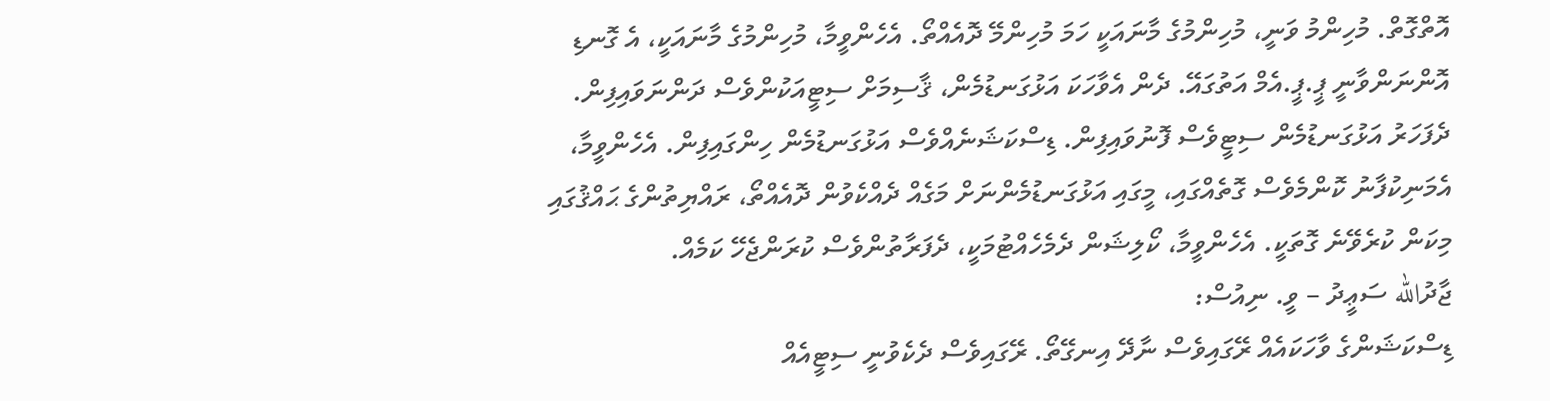އޮތްގޮތް. މުހިންމު ވަނީ، މުހިންމުގެ މާނައަކީ ހަމަ މުހިންމޭ ދޮއެއްތޯ. އެހެންވީމާ، މުހިންމުގެ މާނައަކީ، އެ ގޮނޑި އޮންނަންވާނީ ޕީ.ޕީ.އެމް އަތުގައޭ. ދެން އެވާހަކަ އަޅުގަނޑުމެން، ޤާސިމަށް ސިޓީއަކުންވެސް ދަންނަވައިފިން. ދެފަހަރު އަޅުގަނޑުމެން ސިޓީވެސް ފޮނުވައިފިން. ޑިސްކަޝަނެއްވެސް އަޅުގަނޑުމެން ހިންގައިފިން. އެހެންވީމާ، އެމަނިކުފާނު ކޮންމެވެސް ގޮތެއްގައި، މީގައި އަޅުގަނޑުމެންނަށް މަގެއް ދެއްކެވުން ދޮއެއްތޯ، ރައްޔިތުންގެ ޙައްޤުގައި މިކަން ކުރެވޭނެ ގޮތަކީ. އެހެންވީމާ، ކޯލިޝަން ދެމެހެއްޓުމަކީ، ދެފަރާތުންވެސް ކުރަންޖެހޭ ކަމެއް.
ޖާދުالله ސަޢީދު – ވީ. ނިއުސް:
ޑިސްކަޝަންގެ ވާހަކައެއް ރޭގައިވެސް ނާދޭ އިނގޭތޯ. ރޭގައިވެސް ދެކެވުނީ ސިޓީއެއް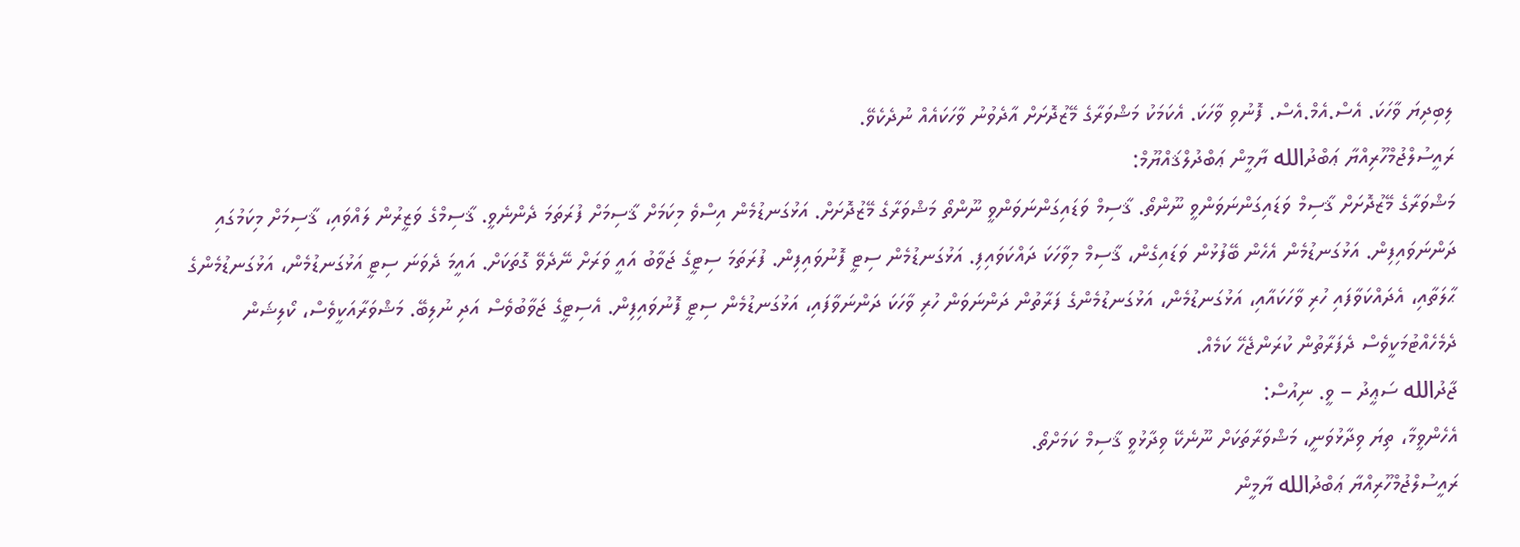ލިބިދިޔަ ވާހަކަ. އެސް.އެމް.އެސް. ފޮނުވި ވާހަކަ. އެކަމަކު މަޝްވަރާގެ މޭޒުދޮށަށް އާދެވުނު ވާހަކައެއް ނުދެކެވޭ.
ރައީސުލްޖުމްހޫރިއްޔާ ޢަބްދުالله ޔާމީން ޢަބްދުލްޤައްޔޫމް:
މަޝްވަރާގެ މޭޒުދޮށަށް ޤާސިމް ވަޑައިގަންނަވަންވީ ނޫންތޯ. ޤާސިމް ވަޑައިގަންނަވަންވީ ނޫންތޯ މަޝްވަރާގެ މޭޒުދޮށަށް. އަޅުގަނޑުމެން އިސްވެ މިކަމަށް ޤާސިމަށް ފުރަތަމަ ދެންނެވީ. ޤާސިމްގެ ވަޒީރުން ލައްވައި، ޤާސިމަށް މިކަމުގައި ދަންނަވައިފިން. އަޅުގަނޑުމެން އެހެން ބޭފުޅުން ވަޑައިގެން، ޤާސިމް މިވާހަކަ ދައްކަވައިފި. އަޅުގަނޑުމެން ސިޓީ ފޮނުވައިފިން. ފުރަތަމަ ސިޓީގެ ޖަވާބު އައީ ވަރަށް ނޭދެވޭ ގޮތަކަށް. އައީމަ ދެވަނަ ސިޓީ އަޅުގަނޑުމެން، އަޅުގަނޑުމެންގެ ޙާލަތާއި، އެދައްކަވާފައި ހުރި ވާހަކައާއި، އަޅުގަނޑުމެން، އަޅުގަނޑުމެންގެ ފަރާތުން ދަންނަވަން ހުރި ވާހަކަ ދަންނަވާފައި، އަޅުގަނޑުމެން ސިޓީ ފޮނުވައިފިން. އެސިޓީގެ ޖަވާބުވެސް އަދި ނުލިބޭ. މަޝްވަރާއަކީވެސް، ކޯލިޝަން ދެމެހެއްޓުމަކީވެސް ދެފަރާތުން ކުރަންޖެހޭ ކަމެއް.
ޖާދުالله ސަޢީދު – ވީ. ނިއުސް:
އެހެންވީމާ، ތިޔަ ވިދާޅުވަނީ، މަޝްވަރާތަކަށް ނޫނެކޭ ވިދާޅުވީ ޤާސިމް ކަމަށްތޯ.
ރައީސުލްޖުމްހޫރިއްޔާ ޢަބްދުالله ޔާމީން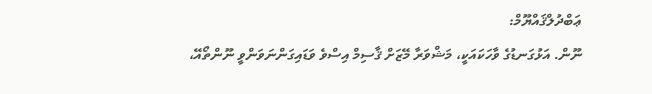ޢަބްދުލްޤައްޔޫމް:
ނޫން. އަޅުގަނޑުގެ ވާހަކައަކީ، މަޝްވަރާ މޭޒަށް ޤާސިމް އިސްވެ ވަޑައިގަންނަވަންވީ ނޫންތޯއޭ،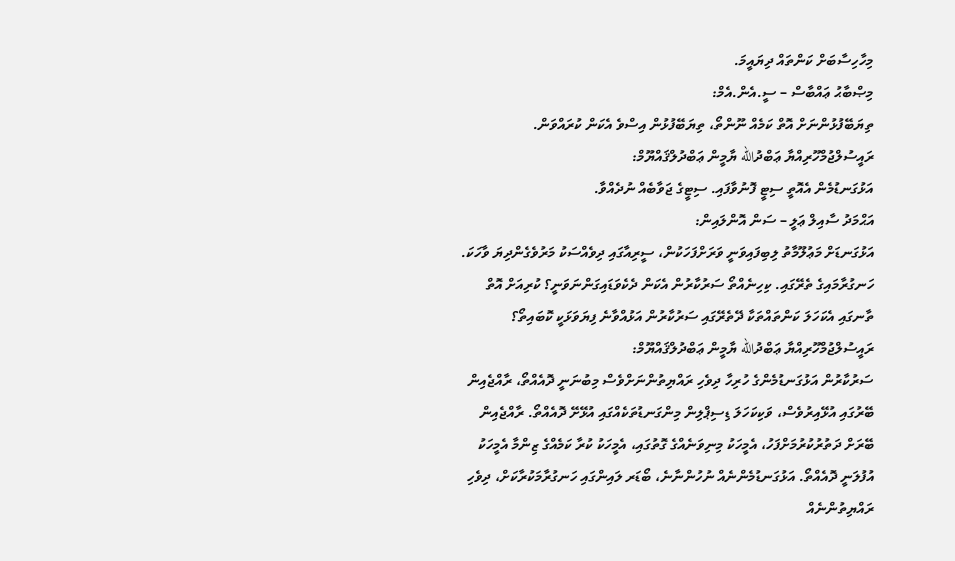މިހާހިސާބަށް ކަންތައް ދިޔައީމަ.
މިޞްބާޙު ޢައްބާސް – ސީ.އެން.އެމް:
ތިޔަބޭފުޅުންނަށް އޮތް ކަމެއް ނޫންތޯ، ތިޔަބޭފުޅުން އިސްވެ އެކަން ކުރައްވަން.
ރައީސުލްޖުމްހޫރިއްޔާ ޢަބްދުالله ޔާމީން ޢަބްދުލްޤައްޔޫމް:
އަޅުގަނޑުމެން އެއޮތީ ސިޓީ ފޮނުވާފައި. ސިޓީގެ ޖަވާބެއް ނުދެއްވާ.
އަޙްމަދު ސާއިލް ޢަލީ – ސަން އޮންލައިން:
އަޅުގަނޑަށް މަޢުލޫމާތު ލިބިފައިވަނީ ވަރަށްފަހަކުން، ސީރިއާގައި ދިވެއްސަކު މަރުވެގެންދިޔަ ވާހަކަ. ހަނގުރާމައިގެ ތެރޭގައި. ކިހިނެއްތޯ ސަރުކާރުން އެކަން ދެކެވަޑައިގަންނަވަނީ؟ ކުރިއަށް އޮތް ތާނގައި އެކަހަލަ ކަންތައްތަކާ ދޭތެރޭގައި ސަރުކާރުން އަޅުއްވާނެ ފިޔަވަޅަކީ ކޮބައިތޯ؟
ރައީސުލްޖުމްހޫރިއްޔާ ޢަބްދުالله ޔާމީން ޢަބްދުލްޤައްޔޫމް:
ސަރުކާރުން އަޅުގަނޑުމެންގެ ހުރިހާ ދިވެހި ރައްޔިތުންނަށްވެސް މިބުނަނީ ދޮއެއްތޯ، ރާއްޖެއިން ބޭރުގައި އުޅޭއިރުވެސް، ވަކިކަހަލަ ޑިސިޕްލިން މިންގަނޑުތަކެއްގައި އުޅޭށޭ ދޮއެއްތޯ. ރާއްޖެއިން ބޭރަށް ދަތުރުކުރުމަށްފަހު، އެމީހަކު މިނިވަނެއްގެ ގޮތުގައި، އެމީހަކު ކުރާ ކަމެއްގެ ޒިންމާ އެމީހަކު އުފުލަނީ ދޮއެއްތޯ. އަޅުގަނޑުމެންނެއް ނުހުންނާނެ، ބޯޑަރ ލައިންގައި ހަނގުރާމަކުރާކަށް، ދިވެހި ރައްޔިތުންނެއް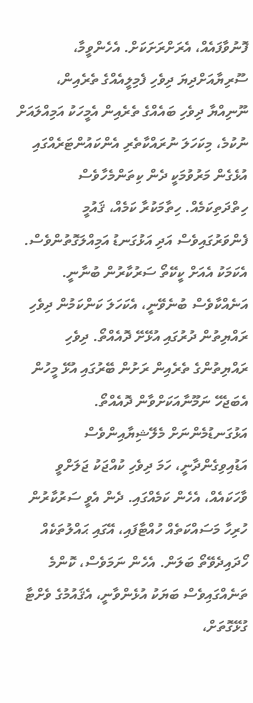ފޮނުވާފައެއް، އެރަށްރަށަކަށް. އެހެންވީމާ، ސޫރިޔާއަށްދިޔަ ދިވެހި ފެމިލީއެއްގެ ތެރެއިން، ނޫނިއްޔާ ދިވެހި ބައެއްގެ ތެރެއިން އެމީހަކު އަމިއްލައަށް ނުކުމެ، މިކަހަލަ ނުރައްކާތެރި އެންކައުންޓަރެއްގައި އުޅެގެން މަރުވުމަކީ ދެން ކިތަންމެހާވެސް ހިތްދަތިކަމެއް. ހިތާމަކުރާ ކަމެއް، ޤައުމީ ފެންވަރުގައިވެސް އަދި އަޅުގަނޑު އަމިއްލަގޮތުންވެސް. އެކަމަކު އެއަށް ކީކޭތޯ ސަރުކާރުން ބުނާނީ. އަނެއްކާވެސް ބުނެވޭނީ، އެކަހަލަ ކަންކަމުން ދިވެހި ރައްޔިތުން ދުރުގައި އުޅޭށޭ ދޮއެއްތޯ. ދިވެހި ރައްޔިތުންގެ ތެރެއިން ރަށުން ބޭރުގައި އުޅޭ މީހުން އެބަޖެހޭ ނަމޫނާއަކަށްވާން ދޮއެއްތޯ. އަޅުގަނޑުމެންނަށް މެލޭޝިޔާއިންވެސް އަޑުއިވިގެންދާނީ، ހަމަ ދިވެހި ކުއްޖަކު ޖަލަށްވީ ވާހަކައެއް، އެހެން ކަމެއްގައި. ދެން އެވީ ސަރުކާރުން ހުރިހާ މަސައްކަތެއް ހުއްޓާފައި، އޭގައި ޙައްލުތަކެއް ހޯދައިދެވޭތޯ ބަލަން. އެހެން ނަމަވެސް، ކޮންމެ ތަނެއްގައިވެސް ބަޔަކު އުޅެންވާނީ، އެޤައުމުގެ ވެށްޓާ ގުޅޭގޮތަށް،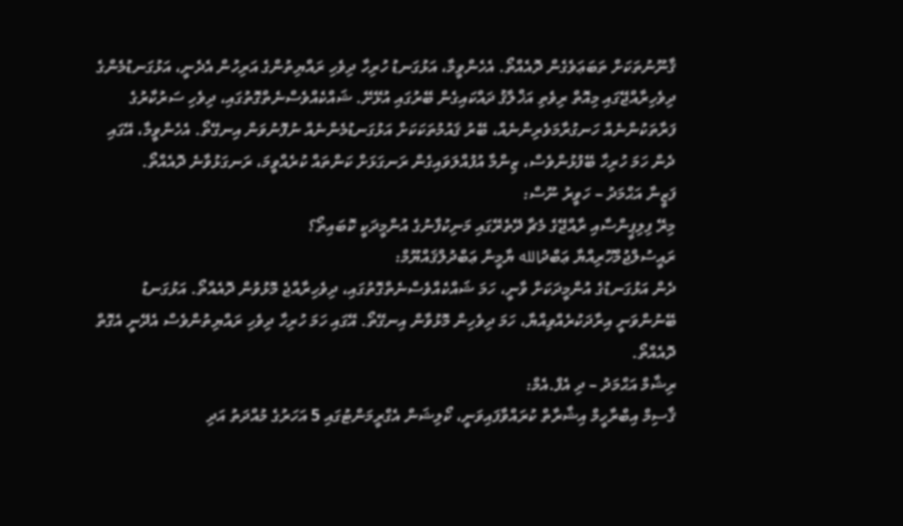ޤާނޫނުތަކަށް ތަބަޢަވެގެން ދޮއެއްތޯ. އެހެންވީމާ، އަޅުގަނޑު ހުރިހާ ދިވެހި ރައްޔިތުންގެ އަރިހުން އެދެނީ، އަޅުގަނޑުމެންގެ ދިވެހިރާއްޖޭގައި މިއޮތް ރިވެތި އަޚްލާޤު ދައްކައިގެން ބޭރުގައި އުޅޭށޭ. ޝައްކެއްވެސްނެތްގޮތުގައި، ދިވެހި ސަރުކާރުގެ ފަރާތަކުންނެއް ހަނގުރާމަވެރިންނެއް، ބޭރު ޤައުމުތަކަކަށް އަޅުގަނޑުމެންނެއް ނުފޮނުވަން އިނގޭތޯ. އެހެންވީމާ، އޭގައި ދެން ހަމަ ހުރިހާ ބޭފުޅުންވެސް، ޒިންމާ އުފުއްލަވައިގެން ރަނގަޅަށް ކަންތައް ކުރެއްވީމަ، ރަނގަޅުވާނެ ދޮއެއްތޯ.
ފަޒީނާ އަޙްމަދު – ހަވީރު ނޫސް:
މިރޭ ފިލިޕީންސާއި ރާއްޖޭގެ މެޗާ ދޭތެރޭގައި މަނިކުފާނުގެ އުންމީދަކީ ކޮބައިތޯ؟
ރައީސުލްޖުމްހޫރިއްޔާ ޢަބްދުالله ޔާމީން ޢަބްދުލްޤައްޔޫމް:
ދެން އަޅުގަނޑުގެ އުންމީދަކަށް ވާނީ، ހަމަ ޝައްކެއްވެސްނެތްގޮތުގައި، ދިވެހިރާއްޖެ މޮޅުވުން ދޮއެއްތޯ. އަޅުގަނޑު ބޭނުންވަނީ އިރާދަކުރެއްވިއްޔާ، ހަމަ ދިވެހިން މޮޅުވާން އިނގޭތޯ. އޭގައި ހަމަ ހުރިހާ ދިވެހި ރައްޔިތުންވެސް އެދޭނީ އެގޮތް ދޮއެއްތޯ.
ރިޝާމް އަޙްމަދު – ދި އެފް.އެމް:
ޤާސިމް އިބްރާހީމް އިޝާރާތް ކުރައްވާފައިވަނީ، ކޯލިޝަން އެގްރީމަންޓުގައި 5 އަހަރުގެ މުއްދަތު އަދި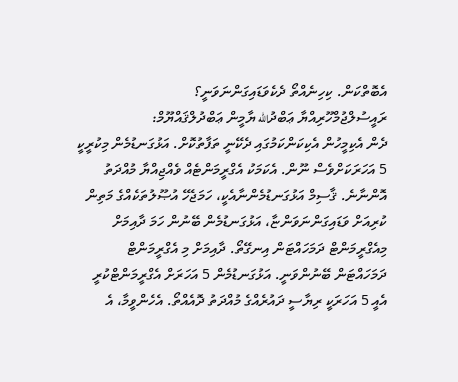އެބޮތްކަން. ކިހިނެއްތޯ ދެކެވަޑައިގަންނަވަނީ؟
ރައީސުލްޖުމްހޫރިއްޔާ ޢަބްދުالله ޔާމީން ޢަބްދުލްޤައްޔޫމް:
ދެން އެކިމީހުން އެކިކަންކަމުގައި ދެކޭނީ ތަފާތުކޮށް. އަޅުގަނޑުމެން މިކުރީކީ 5 އަހަރަކަށްވެސް ނޫން. އެކަމަކު އެގްރީމަންޓެއް ވެއްޖިއްޔާ މުއްދަތު އޮންނާނެ. ޤާސިމް އަޅުގަނޑުމެންނާއެކީ، ހަމަޖެހޭ އުޞޫލުތަކެއްގެ މަތިން ކުރިއަށް ވަޑައިގަންނަވަންޏާ، އަޅުގަނޑުމެން ބޭނުން ހަމަ ދާއިމަށް މިއެގްރީމަންޓް ދަމަހައްޓަން އިނގޭތޯ. ދާއިމަށް މި އެގްރީމަންޓް ދަމަހައްޓަން ބޭނުންވަނީ. އަޅުގަނޑުމެން 5 އަހަރަށް އެގްރީމަންޓްކުރީ އެއީ 5 އަހަރަކީ ރިޔާސީ ދައުރެއްގެ މުއްދަތު ދޮއެއްތޯ. އެހެންވީމާ، އެ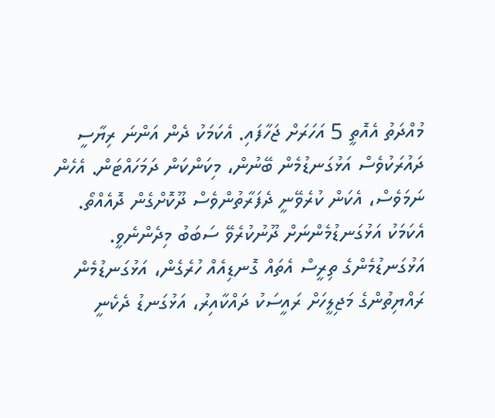މުއްދަތު އެއޮތީ 5 އަހަރަށް ޖަހާފައި. އެކަމަކު ދެން އަންނަ ރިޔާސީ ދައުރަކުވެސް އަޅުގަނޑުމެން ބޭނުން، މިކަންކަން ދަމަހައްޓަން. އެހެން ނަމަވެސް، އެކަން ކުރެވޭނީ ދެފަރާތުންވެސް ދޫކޮށްގެން ދޮއެއްތޯ. އެކަމަކު އަޅުގަނޑުމެންނަށް ދޫނުކުރެވޭ ސަބަބު މިދެންނެވީ. އަޅުގަނޑުމެންގެ ތިރީސް އެތައް ގޮނޑިއެއް ހުރެގެން، އަޅުގަނޑުމެން ރައްޔިތުންގެ މަޖިލީހަށް ރައީސަކު ދައްކާއިރު، އަޅުގަނޑު ދެކެނީ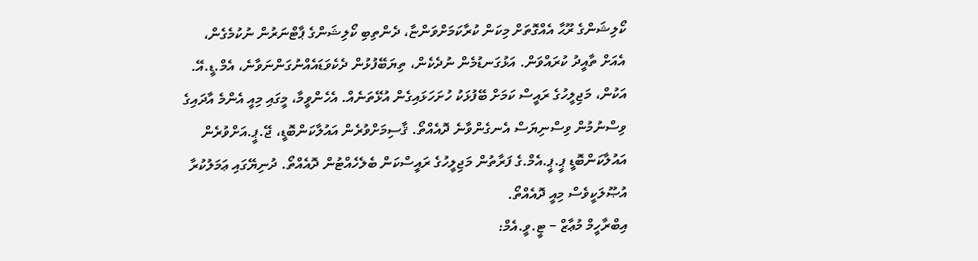ކޯލިޝަންގެ ރޫޙާ އެއްގޮތަށް މިކަން ކުރާކަމަށްވަންޏާ، ދެންތިބި ކޯލިޝަންގެ ޕާޓްނަރުން ނުކުމެގެން، އެއަށް ތާއީދު ކުރައްވަން. އަޅުގަނޑުމެން ނުދެކެން، ތިޔަބޭފުޅުން ދެކެވަޑައެއްނުގަންނަވާނެ، އެމް.ޑީ.އޭ. އަކުން، މަޖިލީހުގެ ރައީސް ކަމަށް ބޭފުޅަކު ހުށަހަޅައިގެން އުޅޭތަނެއް. އެހެންވީމާ، މީގައި މިއީ އެންމެ އާދައިގެ ވިސްނުމުން ވިސްނިޔަސް އެނގެންވާނެ ދޮއެއްތޯ. ޤާސިމަށްވުރެން އައުލާކަންބޮޑީ، ޖޭ.ޕީ.އަށްވުރެން އައުލާކަންބޮޑީ ޕީ.ޕީ.އެމް.ގެ ފަރާތުން މަޖިލީހުގެ ރައީސްކަން ބެލެހެއްޓުން ދޮއެއްތޯ. ދުނިޔޭގައި ޢަމަލުކުރާ އުޞޫލަކީވެސް މިއީ ދޮއެއްތޯ.
އިބްރާހީމް މުޢާޒް – ޓީ.ވީ.އެމް: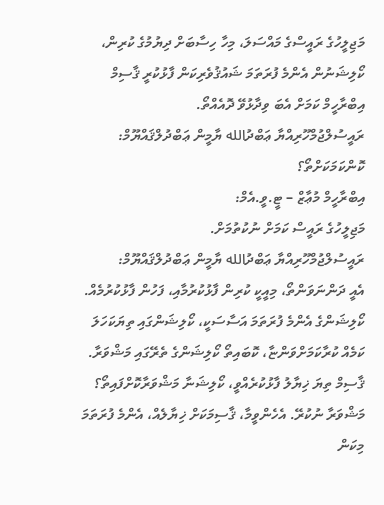މަޖިލީހުގެ ރައީސްގެ މައްސަލަ، މިހާ ހިސާބަށް ދިޔުމުގެ ކުރިން، ކޯލިޝަނުން އެންމެ ފުރަތަމަ ޝައުޤުވެރިކަން ފާޅުކުރީ ޤާސިމް އިބްރާހީމް ކަމަށް އެބަ ވިދާޅުވޭ ދޮއެއްތޯ.
ރައީސުލްޖުމްހޫރިއްޔާ ޢަބްދުالله ޔާމީން ޢަބްދުލްޤައްޔޫމް:
ކޮންކަމަކަށްތޯ؟
އިބްރާހީމް މުޢާޒް – ޓީ.ވީ.އެމް:
މަޖިލީހުގެ ރައީސް ކަމަށް ނުކުތުމަށް.
ރައީސުލްޖުމްހޫރިއްޔާ ޢަބްދުالله ޔާމީން ޢަބްދުލްޤައްޔޫމް:
އެއީ ދަންނަވަންތޯ، މިއީކީ ކުރިން ފާޅުކުރުމާއި، ފަހުން ފާޅުކުރުމެއް. ކޯލިޝަންގެ އެންމެ ފުރަތަމަ އަސާސަކީ، ކޯލިޝަންގައި ތިޔަކަހަލަ ކަމެއް ކުރާކަމަށްވަންޏާ، ކޮބައިތޯ ކޯލިޝަންގެ ތެރޭގައި މަޝްވަރާ. ޤާސިމް ތިޔަ ޚިޔާލު ފާޅުކުރެއްވީ، ކޯލިޝަނާ މަޝްވަރާކޮށްފައިތޯ؟ މަޝްވަރާ ނުކުރޭ. އެހެންވީމާ، ޤާސިމަކަށް ޚިޔާލެއް، އެންމެ ފުރަތަމަ މިކަން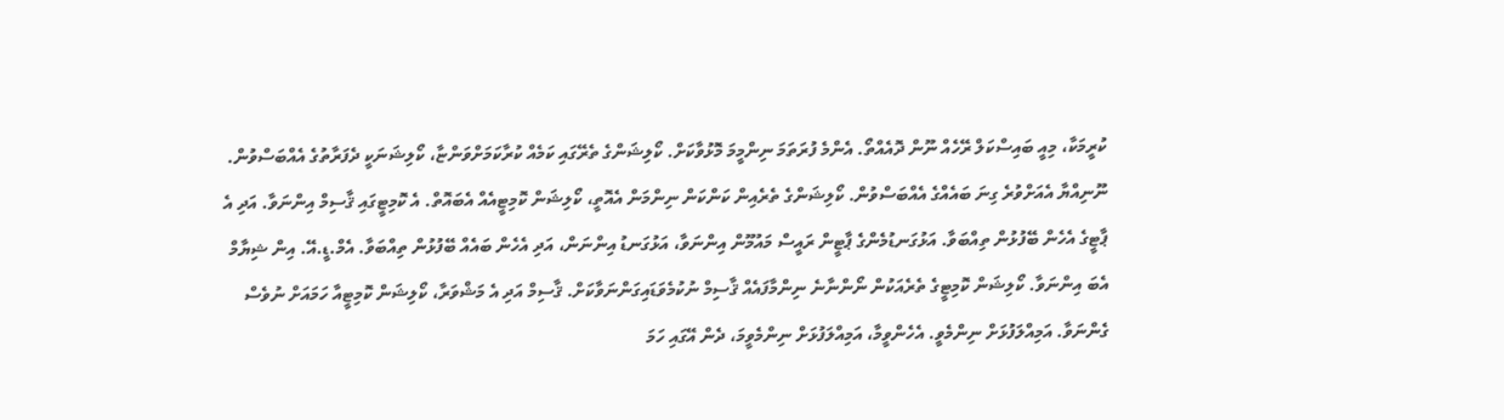ކުރީމަކާ، މިއީ ބައިސްކަލް ރޭހެއް ނޫން ދޮއެއްތޯ. އެންމެ ފުރަތަމަ ނިންމީމަ މޮޅުވާކަށް. ކޯލިޝަންގެ ތެރޭގައި ކަމެއް ކުރާކަމަށްވަންޏާ، ކޯލިޝަނަކީ ދެފަރާތުގެ އެއްބަސްވުން. ނޫނިއްޔާ އެއަށްވުރެ ގިނަ ބައެއްގެ އެއްބަސްވުން. ކޯލިޝަންގެ ތެރެއިން ކަންކަން ނިންމަން އެއޮތީ، ކޯލިޝަން ކޮމިޓީއެއް އެބައޮތް. އެ ކޮމިޓީގައި ޤާސިމް އިންނަވާ. އަދި އެ ޕާޓީގެ އެހެން ބޭފުޅުން ތިއްބަވާ. އަޅުގަނޑުމެންގެ ޕާޓީން ރައީސް މައުމޫން އިންނަވާ، އަޅުގަނޑު އިންނަން، އަދި އެހެން ބައެއް ބޭފުޅުން ތިއްބަވާ. އެމް.ޑީ.އޭ. އިން ޝިޔާމް އެބަ އިންނަވާ. ކޯލިޝަން ކޮމިޓީގެ ތެރެއަކުން ނޯންނާނެ ނިންމާފައެއް ޤާސިމް ނުކުމެވަޑައިގަންނަވާކަށް. ޤާސިމް އަދި އެ މަޝްވަރާ، ކޯލިޝަން ކޮމިޓީއާ ހަމައަށް ނުވެސް ގެންނަވާ. އަމިއްލަފުޅަށް ނިންމެވީ. އެހެންވީމާ، އަމިއްލަފުޅަށް ނިންމެވީމަ، ދެން އޭގައި ހަމަ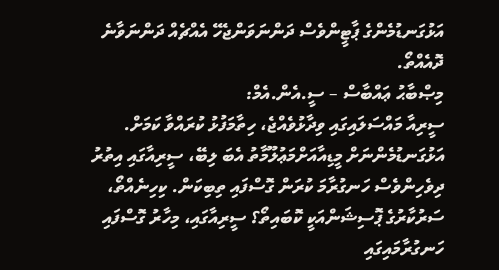އަޅުގަނޑުމެންގެ ޕާޓީންވެސް ދަންނަވަންޖެހޭ އެއްޗެއް ދަންނަވާނެ ދޮއެއްތޯ.
މިޞްބާޙު ޢައްބާސް – ސީ.އެން.އެމް:
ސީރިއާ މައްސަލައިގައި ވިދާޅުވެއްޖެ، ހިތާމަފުޅު ކުރައްވާ ކަމަށް. އަޅުގަނޑުމެންނަށް މީޑިއާއަށްމަޢުލޫމާތު އެބަ ލިބޭ، ސީރިއާގައި އިތުރު ދިވެހިންވެސް ހަނގުރާމަ ކުރަން ގޮސްފައި ތިބިކަން. ކިހިނެއްތޯ، ސަރުކާރުގެ ޕޮސިޝަންއަކީ ކޮބައިތޯ؟ ސީރިއާގައި، މިހާރު ގޮސްފައި ހަނގުރާމައިގައި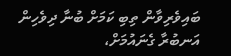ބައިވެރިވާން ތިބި ކަމަށް ބުނާ ދިވެހިން އަނބުރާ ގެނައުމަށް،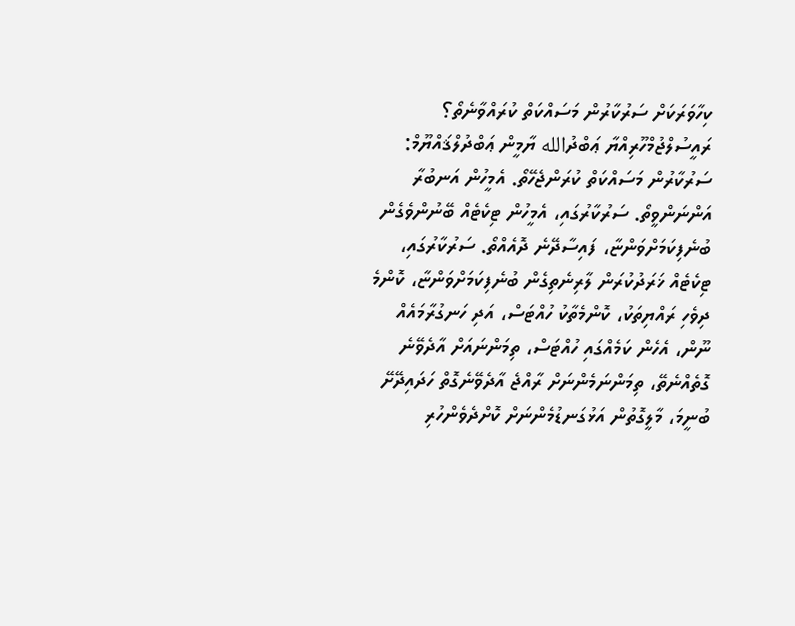ކިހާވަރަކަށް ސަރުކާރުން މަސައްކަތް ކުރައްވާނެތޯ؟
ރައީސުލްޖުމްހޫރިއްޔާ ޢަބްދުالله ޔާމީން ޢަބްދުލްޤައްޔޫމް:
ސަރުކާރުން މަސައްކަތް ކުރަންޖެހޭތޯ. އެމީހުން އަނބުރާ އަންނަންވީތޯ. ސަރުކާރުގައި، އެމީހުން ޓިކެޓެއް ބޭނުންވެގެން ބުނެފިކަމަށްވަންޏާ، ފައިސާދޭނެ ދޮއެއްތޯ. ސަރުކާރުގައި، ޓިކެޓެއް ޚަރަދުކުރަން ލާރިނެތިގެން ބުނެފިކަމަށްވަންޏާ، ކޮންމެ ދިވެހި ރައްޔިތަކު، ކޮންމެތާކު ހުއްޓަސް، އަދި ހަނގުރާމައެއް ނޫން، އެހެން ކަމެއްގައި ހުއްޓަސް، ތިމަންނައަށް އާދެވޭނެ ގޮތެއްނެތޭ، ތިމަންނަމެންނަށް ރާއްޖެ އާދެވޭނެގޮތް ހަދައިދޭށޭ ބުނީމަ، މާލީގޮތުން އަޅުގަނޑުމެންނަށް ކޮށްދެވެންހުރި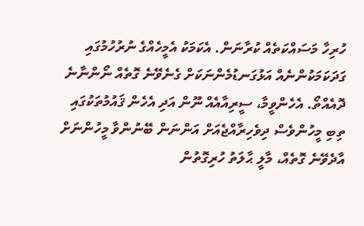ހުރިހާ މަސައްކަތެއް ކުރާނަން. އެކަމަކު އެމީހެއްގެ ނުރުހުމުގައި ގަދަކަމަކުންނެއް އަޅުގަނޑުމެންނަކަށް ގެނެވޭނެ ގޮތެއް ނޯންނާނެ ދޮއެއްތޯ. އެހެންވީމާ، ސީރިއާއެއް ނޫން އަދި އެހެން ޤައުމުތަކުގައި ތިބި މީހުންވެސް ދިވެހިރާއްޖެއަށް އަންނަން ބޭނުންވާ މީހުންނަށް އާދެވޭނެ ގޮތެއް، މާލީ ޙާލަތު ހުރިގޮތުން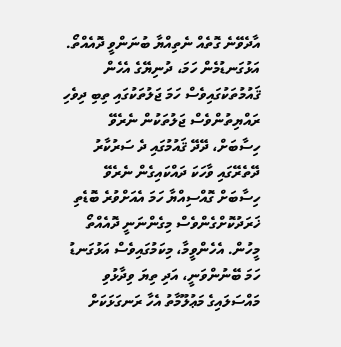އާދެވޭނެ ގޮތެއް ނެތިއްޔާ ބުނަންވީ ދޮއެއްތޯ. އަޅުގަނޑުމެން ހަމަ، ދުނިޔޭގެ އެހެން ޤައުމުތަކުގައިވެސް ހަމަ ޖަލުތަކުގައި ތިބި ދިވެހި ރައްޔިތުންވެސް ޖަލުތަކުން ނެރެވޭ ހިސާބަށް، ދޭދޭ ޤައުމުގައި ދެ ސަރުކާރު ދޭތެރޭގައި ވާހަކަ ދައްކައިގެން ނެރެވޭ ހިސާބަށް ގޮއްސިއްޔާ ހަމަ އެއަށްވުރެ ބޮޑެތި ޚަރަދުކޮށްގެންވެސް މިގެންނަނީ ދޮއެއްތޯ މީހުން. އެހެންވީމާ، މިކަމުގައިވެސް އަޅުގަނޑު ހަމަ ބޭނުންވަނީ، އަދި ތިޔަ ވިދާޅުވި މައްސަލައިގެ މަޢުލޫމާތު އެހާ ރަނގަޅަކަށް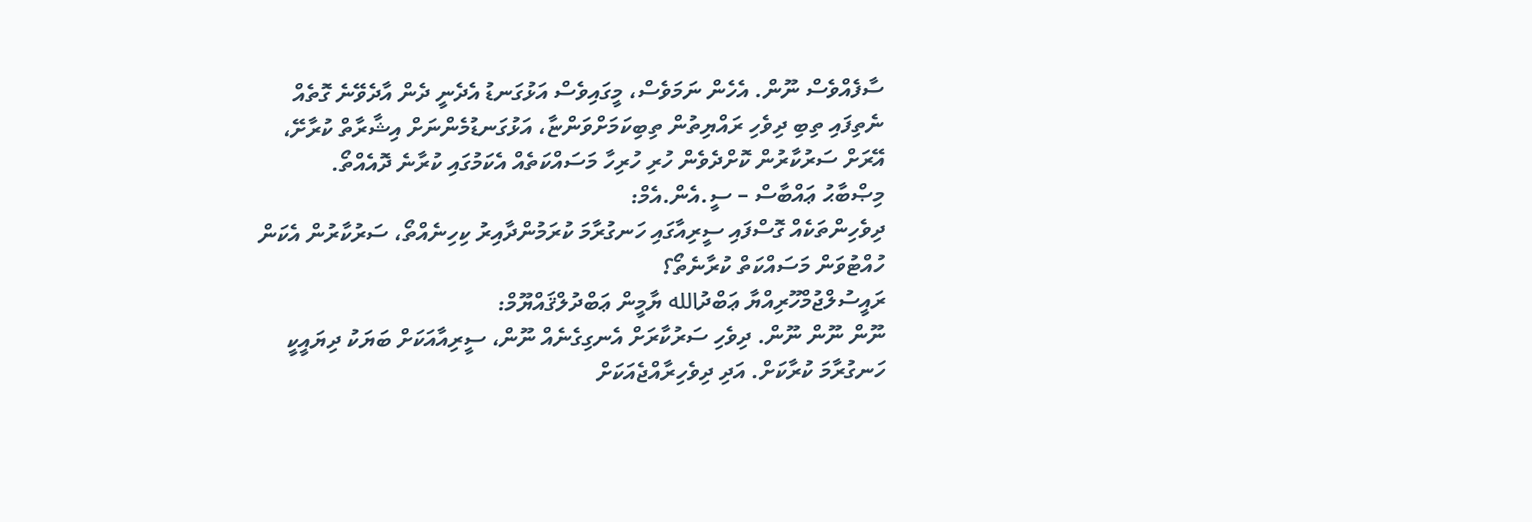ސާފެއްވެސް ނޫން. އެހެން ނަމަވެސް، މީގައިވެސް އަޅުގަނޑު އެދެނީ ދެން އާދެވޭނެ ގޮތެއް ނެތިފައި ތިބި ދިވެހި ރައްޔިތުން ތިބިކަމަށްވަންޏާ، އަޅުގަނޑުމެންނަށް އިޝާރާތް ކުރާށޭ، އޭރަށް ސަރުކާރުން ކޮށްދެވެން ހުރި ހުރިހާ މަސައްކަތެއް އެކަމުގައި ކުރާނެ ދޮއެއްތޯ.
މިޞްބާޙު ޢައްބާސް – ސީ.އެން.އެމް:
ދިވެހިންތަކެއް ގޮސްފައި ސީރިއާގައި ހަނގުރާމަ ކުރަމުންދާއިރު ކިހިނެއްތޯ، ސަރުކާރުން އެކަން ހުއްޓުވަން މަސައްކަތް ކުރާނެތޯ؟
ރައީސުލްޖުމްހޫރިއްޔާ ޢަބްދުالله ޔާމީން ޢަބްދުލްޤައްޔޫމް:
ނޫން ނޫން ނޫން. ދިވެހި ސަރުކާރަށް އެނގިގެނެއް ނޫން، ސީރިއާއަކަށް ބަޔަކު ދިޔައީކީ ހަނގުރާމަ ކުރާކަށް. އަދި ދިވެހިރާއްޖެއަކަށް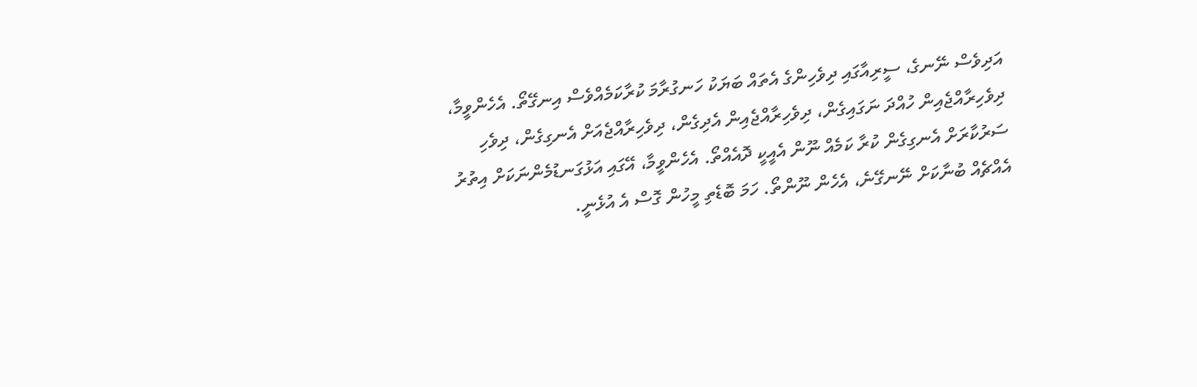އަދިވެސް ނޭނގެ، ސީރިއާގައި ދިވެހިންގެ އެތައް ބަޔަކު ހަނގުރާމަ ކުރާކަމެއްވެސް އިނގޭތޯ. އެހެންވީމާ، ދިވެހިރާއްޖެއިން ހުއްދަ ނަގައިގެން، ދިވެހިރާއްޖެއިން އެދިގެން، ދިވެހިރާއްޖެއަށް އެނގިގެން، ދިވެހި ސަރުކާރަށް އެނގިގެން ކުރާ ކަމެއް ނޫން އެއީކީ ދޮއެއްތޯ. އެހެންވީމާ، އޭގައި އަޅުގަނޑުމެންނަކަށް އިތުރު އެއްޗެއް ބުނާކަށް ނޭނގޭނެ، އެހެން ނޫންތޯ. ހަމަ ބޮޑެތި މީހުން ގޮސް އެ އުޅެނީ.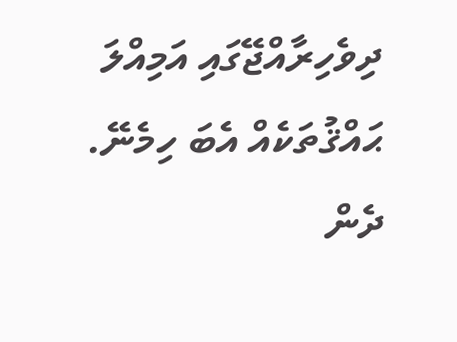ދިވެހިރާއްޖޭގައި އަމިއްލަ ޙައްޤުތަކެއް އެބަ ހިމެނޭ. ދެން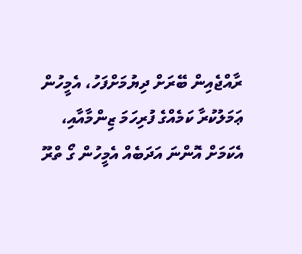ރާއްޖެއިން ބޭރަށް ދިޔުމަށްފަހު، އެމީހުން ޢަމަލުކުރާ ކަމެއްގެ ފުރިހަމަ ޒިންމާއާއި، އެކަމަށް އޮންނަ އަދަބެއް އެމީހުން ގޯ ތްރޫ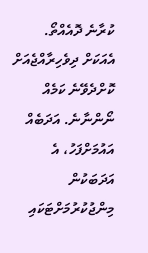ކުރާނެ ދޮއެއްތޯ. އެއަކަށް ދިވެހިރާއްޖެއަށް ކޮށްދެވޭނެ ކަމެއް ނޯންނާނެ. އަދަބެއް އައުމަށްފަހު، އެ އަދަބަކުން މިންޖުކުރުމަށްޓަކައި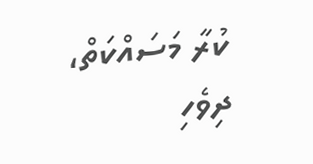ކުރާ މަސައްކަތް، ދިވެހި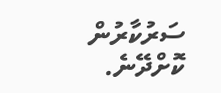ސަރުކާރުން ކޮށްދޭނެ.